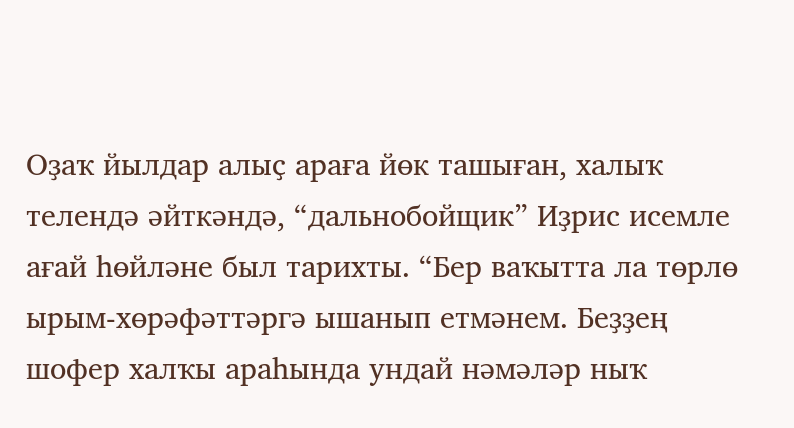Оҙаҡ йылдар алыҫ араға йөк ташыған, халыҡ телендә әйткәндә, “дальнобойщик” Иҙрис исемле ағай һөйләне был тарихты. “Бер ваҡытта ла төрлө ырым-хөрәфәттәргә ышанып етмәнем. Беҙҙең шофер халҡы араһында ундай нәмәләр ныҡ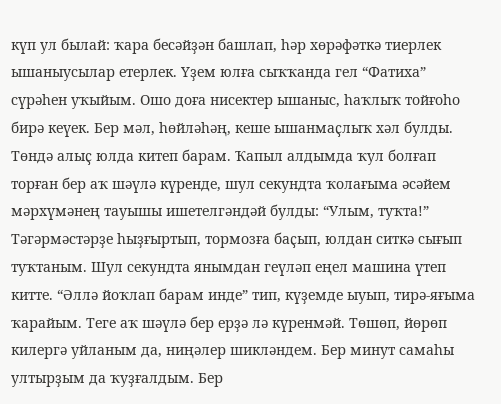күп ул былай: ҡара бесәйҙән башлап, һәр хөрәфәткә тиерлек ышаныусылар етерлек. Үҙем юлға сыҡҡанда гел “Фатиха” сүрәһен уҡыйым. Ошо доға нисектер ышаныс, һаҡлыҡ тойғоһо бирә кеүек. Бер мәл, һөйләһәң, кеше ышанмаҫлыҡ хәл булды. Төндә алыҫ юлда китеп барам. Ҡапыл алдымда ҡул болғап торған бер аҡ шәүлә күренде, шул секундта ҡолағыма әсәйем мәрхүмәнең тауышы ишетелгәндәй булды: “Улым, туҡта!” Тәгәрмәстәрҙе һыҙғыртып, тормозға баҫып, юлдан ситкә сығып туҡтаным. Шул секундта янымдан геүләп еңел машина үтеп китте. “Әллә йоҡлап барам инде” тип, күҙемде ыуып, тирә-яғыма ҡарайым. Теге аҡ шәүлә бер ерҙә лә күренмәй. Төшөп, йөрөп килергә уйланым да, ниңәлер шикләндем. Бер минут самаһы ултырҙым да ҡуҙғалдым. Бер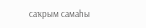саҡрым самаһы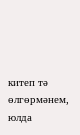китеп тә өлгөрмәнем, юлда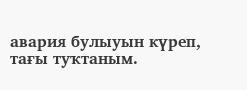авария булыуын күреп, тағы туҡтаным.